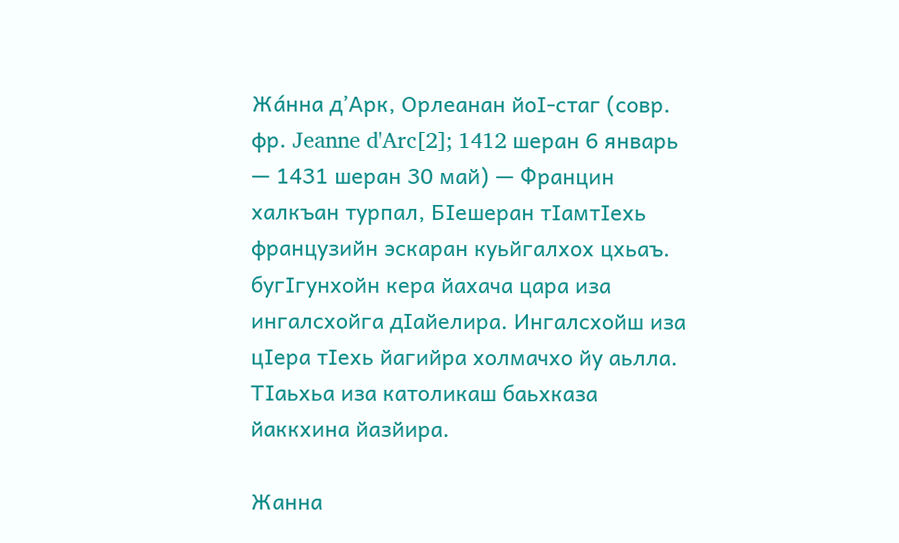Жа́нна д’Арк, Орлеанан йоӀ-стаг (совр. фр. Jeanne d'Arc[2]; 1412 шеран 6 январь — 1431 шеран 30 май) — Францин халкъан турпал, БӀешеран тӀамтӀехь французийн эскаран куьйгалхох цхьаъ. бугӀгунхойн кера йахача цара иза ингалсхойга дӀайелира. Ингалсхойш иза цӀера тӀехь йагийра холмачхо йу аьлла. ТӀаьхьа иза католикаш баьхказа йаккхина йазйира.

Жанна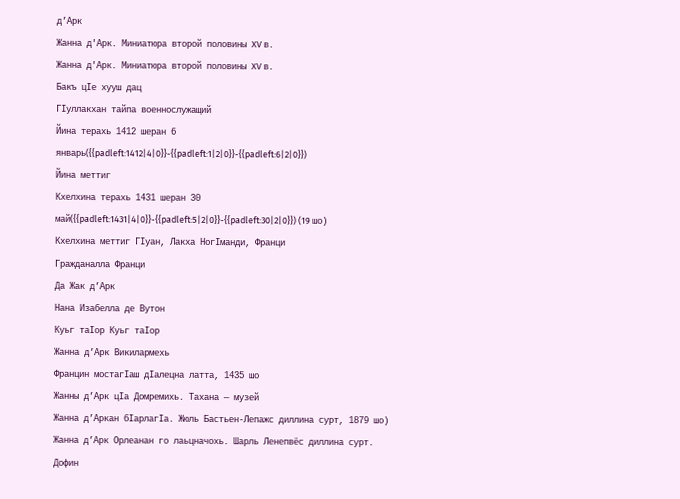д’Арк
Жанна д'Арк. Миниатюра второй половины XV в.
Жанна д'Арк. Миниатюра второй половины XV в.
Бакъ цӀе хууш дац
ГӀуллакхан тайпа военнослужащий
Йина терахь 1412 шеран 6 январь({{padleft:1412|4|0}}-{{padleft:1|2|0}}-{{padleft:6|2|0}})
Йина меттиг
Кхелхина терахь 1431 шеран 30 май({{padleft:1431|4|0}}-{{padleft:5|2|0}}-{{padleft:30|2|0}}) (19 шо)
Кхелхина меттиг ГӀуан, Лакха НогӀманди, Франци
Гражданалла Франци
Да Жак д’Арк
Нана Изабелла де Вутон
Куьг таӀор Куьг таӀор
Жанна д’Арк Викилармехь
Францин мостагӀаш дӀалецна латта, 1435 шо
Жанны д’Арк цӀа Домремихь. Тахана — музей
Жанна д’Аркан бӀарлагӀа. Жюль Бастьен-Лепажс диллина сурт, 1879 шо)
Жанна д’Арк Орлеанан го лаьцначохь. Шарль Ленепвёс диллина сурт.
Дофин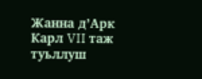Жанна д’Арк Карл VII таж туьллуш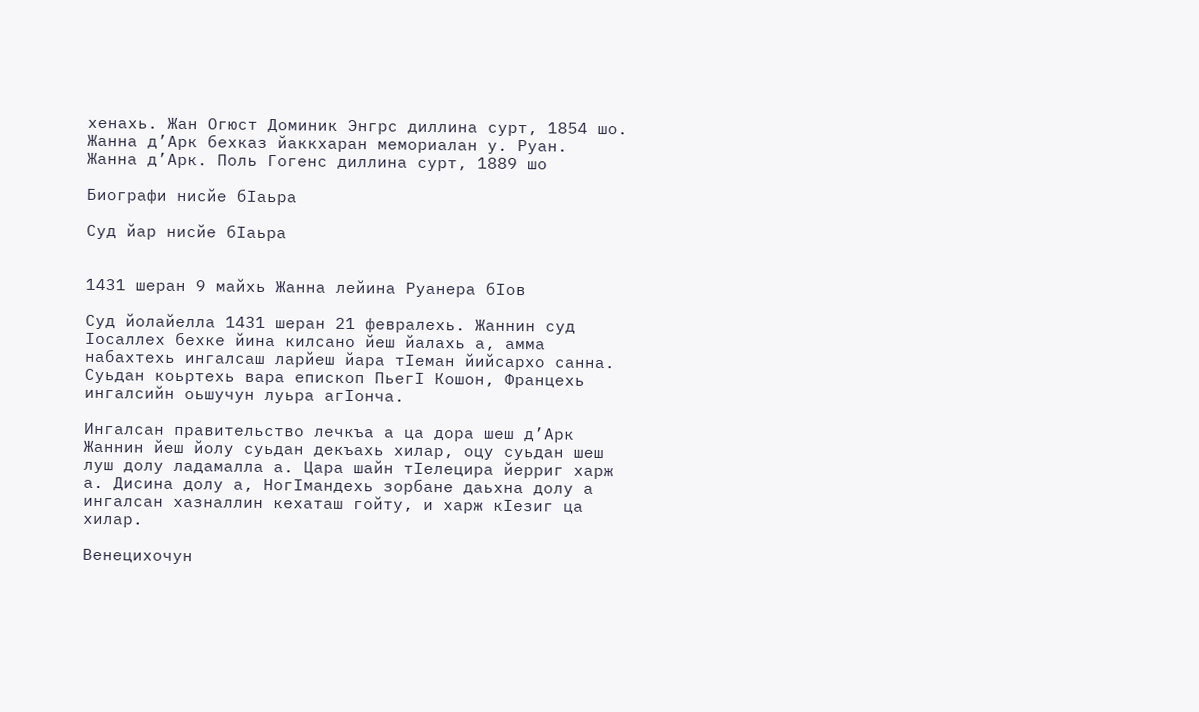хенахь. Жан Огюст Доминик Энгрс диллина сурт, 1854 шо.
Жанна д’Арк бехказ йаккхаран мемориалан у. Руан.
Жанна д’Арк. Поль Гогенс диллина сурт, 1889 шо

Биографи нисйе бӀаьра

Суд йар нисйе бӀаьра


1431 шеран 9 майхь Жанна лейина Руанера бӀов

Суд йолайелла 1431 шеран 21 февралехь. Жаннин суд Ӏосаллех бехке йина килсано йеш йалахь а, амма набахтехь ингалсаш ларйеш йара тӀеман йийсархо санна. Суьдан коьртехь вара епископ ПьегӀ Кошон, Францехь ингалсийн оьшучун луьра агӀонча.

Ингалсан правительство лечкъа а ца дора шеш д’Арк Жаннин йеш йолу суьдан декъахь хилар, оцу суьдан шеш луш долу ладамалла а. Цара шайн тӀелецира йерриг харж а. Дисина долу а, НогӀмандехь зорбане даьхна долу а ингалсан хазналлин кехаташ гойту, и харж кӀезиг ца хилар.

Венецихочун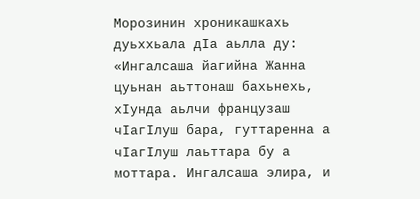Морозинин хроникашкахь дуьххьала дӀа аьлла ду: «Ингалсаша йагийна Жанна цуьнан аьттонаш бахьнехь, хӀунда аьлчи французаш чӀагӀлуш бара, гуттаренна а чӀагӀлуш лаьттара бу а моттара. Ингалсаша элира, и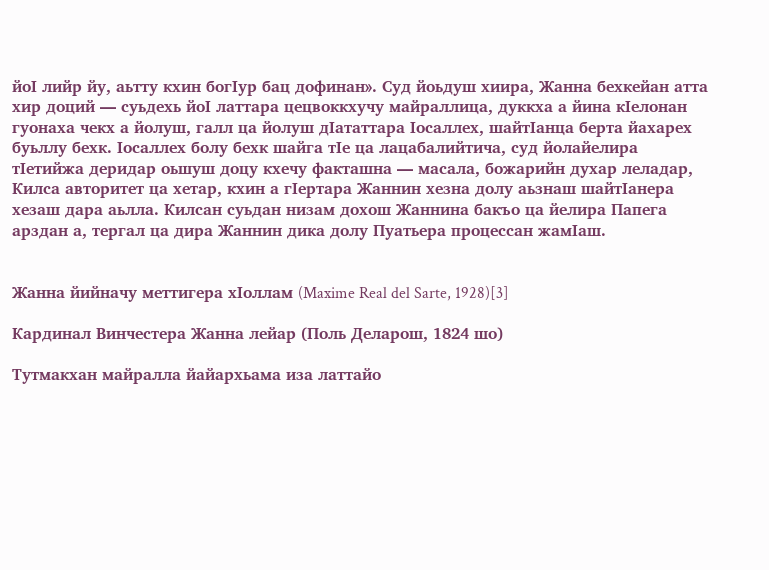йоI лийр йу, аьтту кхин богӀур бац дофинан». Суд йоьдуш хиира, Жанна бехкейан атта хир доций — суьдехь йоI латтара цецвоккхучу майраллица, дуккха а йина кӀелонан гуонаха чекх а йолуш, галл ца йолуш дӀататтара Ӏосаллех, шайтӀанца берта йахарех буьллу бехк. Ӏосаллех болу бехк шайга тӀе ца лацабалийтича, суд йолайелира тӀетийжа деридар оьшуш доцу кхечу факташна — масала, божарийн духар леладар, Килса авторитет ца хетар, кхин а гӀертара Жаннин хезна долу аьзнаш шайтӀанера хезаш дара аьлла. Килсан суьдан низам дохош Жаннина бакъо ца йелира Папега арздан а, тергал ца дира Жаннин дика долу Пуатьера процессан жамӀаш.


Жанна йийначу меттигера хӀоллам (Maxime Real del Sarte, 1928)[3]

Кардинал Винчестера Жанна лейар (Поль Деларош, 1824 шо)

Тутмакхан майралла йайархьама иза латтайо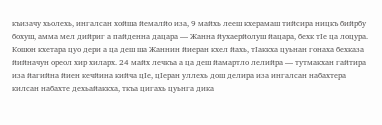къизачу хьолехь, ингалсан хойша йемалйо иза, 9 майхь лееш кхерамаш тийсира ницкъ бийрбу бохуш, амма мел дийриг а пайденна дацара — Жанна йухаерйолуш йацара, бехк тӀе ца лоцура. Кошон кхетара цуо дери а ца деш ша Жаннин йиеран кхел йахь, тӀаккха цуьнан гонаха бехказа йийначун ореол хир хиларх. 24 майх лечкъа а ца деш йамартло лелийра — тутмакхан гайтира иза йагийна йиен кечйина кийча цӀе, цӀеран уллехь дош делира иза ингалсан набахтера килсан набахте дехьайаккха, ткъа цигахь цуьнга дика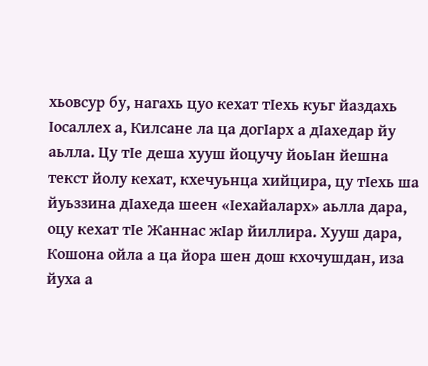хьовсур бу, нагахь цуо кехат тӀехь куьг йаздахь Ӏосаллех а, Килсане ла ца догӀарх а дӀахедар йу аьлла. Цу тӀе деша хууш йоцучу йоьӀан йешна текст йолу кехат, кхечуьнца хийцира, цу тӀехь ша йуьззина дӀахеда шеен «Ӏехайаларх» аьлла дара, оцу кехат тӀе Жаннас жӀар йиллира. Хууш дара, Кошона ойла а ца йора шен дош кхочушдан, иза йуха а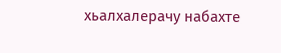хьалхалерачу набахте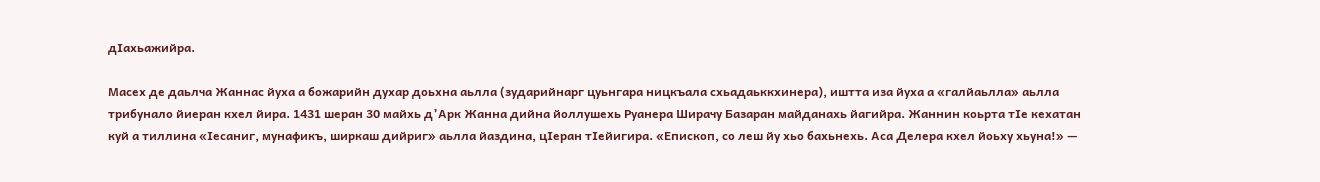дӀахьажийра.

Масех де даьлча Жаннас йуха а божарийн духар доьхна аьлла (зударийнарг цуьнгара ницкъала схьадаьккхинера), иштта иза йуха а «галйаьлла» аьлла трибунало йиеран кхел йира. 1431 шеран 30 майхь д’Арк Жанна дийна йоллушехь Руанера Ширачу Базаран майданахь йагийра. Жаннин коьрта тӀе кехатан куй а тиллина «Ӏесаниг, мунафикъ, ширкаш дийриг» аьлла йаздина, цӀеран тӀейигира. «Епископ, со леш йу хьо бахьнехь. Аса Делера кхел йоьху хьуна!» —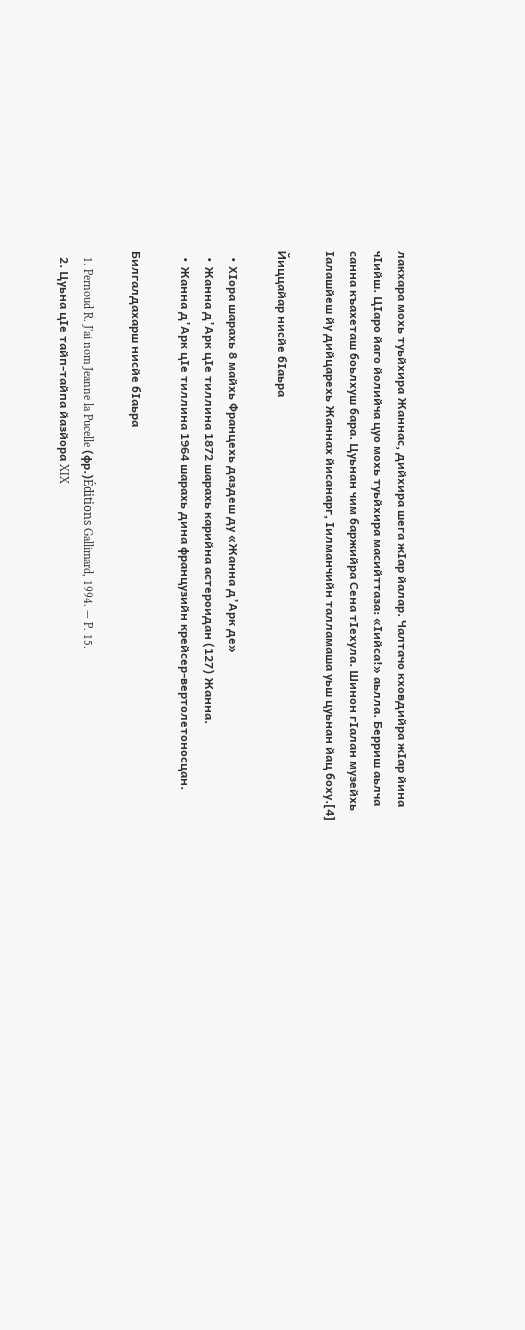лакхара мохь туьйхира Жаннас, дийхира шега жӀар йалар. Чалтачо кховдийра жӀар йина чӀийш. ЦӀаро йаго йолийча цуо мохь туьйхира масийттаза: «Ӏийса!» аьлла. Берриш аьлча санна къахеташ боьлхуш бара. Цуьнан чим баржийра Сена тӀехула. Шинон гӀалан музейхь Ӏалашйеш йу дийцарехь Жаннах йисанарг, Ӏилманчийн талламаша уьш цуьнан йац боху.[4]

Йиццайар нисйе бӀаьра

  • ХӀора шарахь 8 майхь Францехь даздеш ду «Жанна д’Арк де»
  • Жанна д’Арк цӀе тиллина 1872 шарахь карийна астероидан (127) Жанна.
  • Жанна д’Арк цӀе тиллина 1964 шарахь дина французийн крейсер-вертолетоносцан.

Билгалдахарш нисйе бӀаьра

  1. Pernoud R. J'ai nom Jeanne la Pucelle (фр.)Éditions Gallimard, 1994. — P. 15.
  2. Цуьна цӀе тайп-тайпа йазйора XIX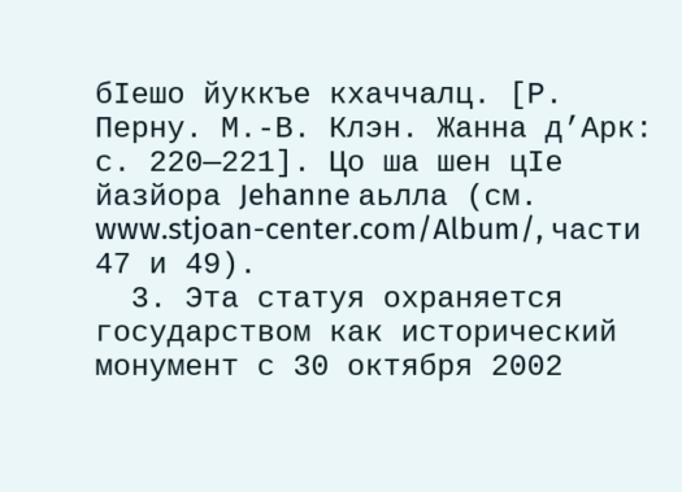бӀешо йуккъе кхаччалц. [Р. Перну. М.-В. Клэн. Жанна д’Арк: с. 220—221]. Цо ша шен цӀе йазйора Jehanne аьлла (см. www.stjoan-center.com/Album/, части 47 и 49).
  3. Эта статуя охраняется государством как исторический монумент с 30 октября 2002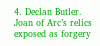4. Declan Butler. Joan of Arc’s relics exposed as forgery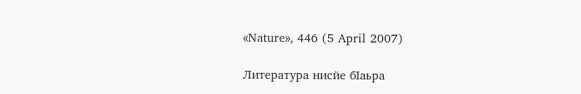«Nature», 446 (5 April 2007)

Литература нисйе бӀаьра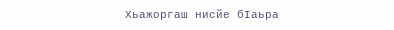Хьажоргаш нисйе бӀаьра